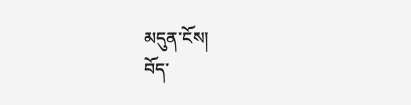མདུན་ངོས།
བོད་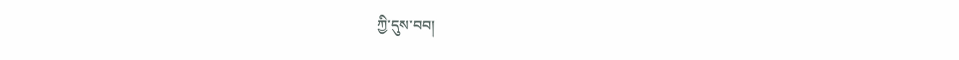ཀྱི་དུས་བབ།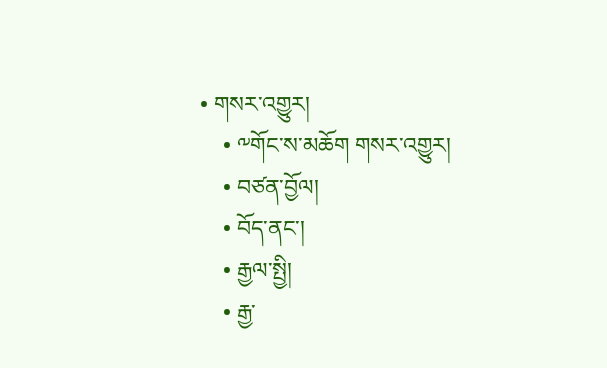• གསར་འགྱུར།
    • ༸གོང་ས་མཆོག གསར་འགྱུར།
    • བཙན་བྱོལ།
    • བོད་ནང་།
    • རྒྱལ་སྤྱི།
    • རྒྱ་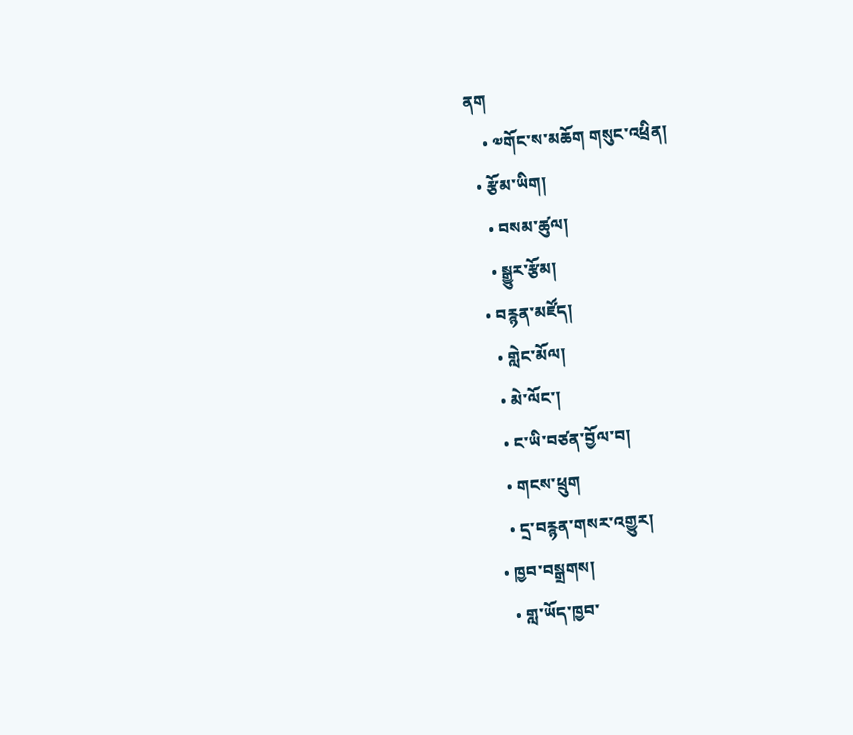ནག
    • ༧གོང་ས་མཆོག གསུང་འཕྲིན།
  • རྩོམ་ཡིག།
    • བསམ་ཚུལ།
    • སྒྱུར་རྩོམ།
  • བརྙན་མཛོད།
    • གླེང་མོལ།
    • མེ་ལོང་།
    • ང་ཡི་བཙན་བྱོལ་བ།
    • གངས་ཕྲུག
    • དྲ་བརྙན་གསར་འགྱུར།
  • ཁྱབ་བསྒྲགས།
    • གླ་ཡོད་ཁྱབ་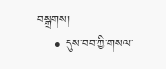བསྒྲགས།
    • དུས་བབ་ཀྱི་གསལ་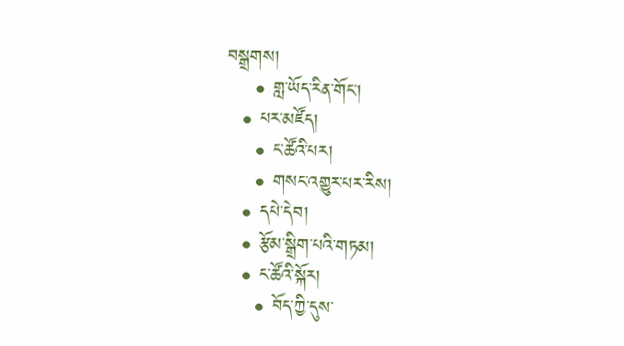བསྒྲགས།
    • གླ་ཡོད་རིན་གོང་།
  • པར་མཛོད།
    • ང་ཚོའི་པར།
    • གསང་འགྱུར་པར་རིས།
  • དཔེ་དེབ།
  • རྩོམ་སྒྲིག་པའི་གཏམ།
  • ང་ཚོའི་སྐོར།
    • བོད་ཀྱི་དུས་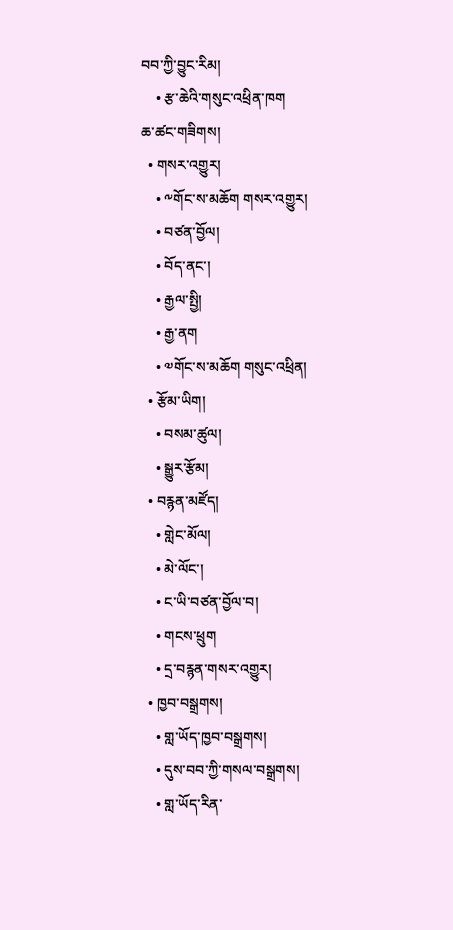བབ་ཀྱི་བྱུང་རིམ།
    • རྩ་ཆེའི་གསུང་འཕྲིན་ཁག
ཆ་ཚང་གཟིགས།
  • གསར་འགྱུར།
    • ༸གོང་ས་མཆོག གསར་འགྱུར།
    • བཙན་བྱོལ།
    • བོད་ནང་།
    • རྒྱལ་སྤྱི།
    • རྒྱ་ནག
    • ༧གོང་ས་མཆོག གསུང་འཕྲིན།
  • རྩོམ་ཡིག།
    • བསམ་ཚུལ།
    • སྒྱུར་རྩོམ།
  • བརྙན་མཛོད།
    • གླེང་མོལ།
    • མེ་ལོང་།
    • ང་ཡི་བཙན་བྱོལ་བ།
    • གངས་ཕྲུག
    • དྲ་བརྙན་གསར་འགྱུར།
  • ཁྱབ་བསྒྲགས།
    • གླ་ཡོད་ཁྱབ་བསྒྲགས།
    • དུས་བབ་ཀྱི་གསལ་བསྒྲགས།
    • གླ་ཡོད་རིན་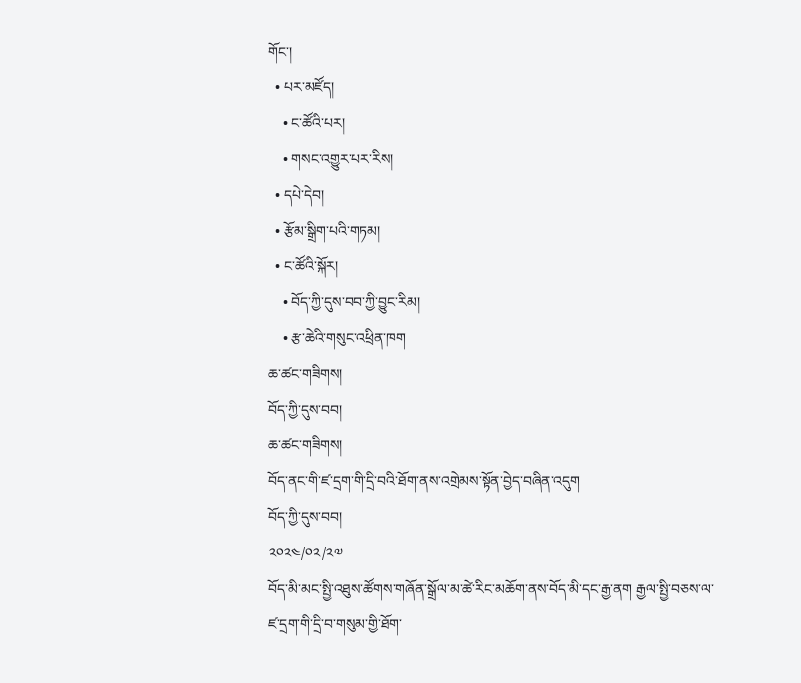གོང་།
  • པར་མཛོད།
    • ང་ཚོའི་པར།
    • གསང་འགྱུར་པར་རིས།
  • དཔེ་དེབ།
  • རྩོམ་སྒྲིག་པའི་གཏམ།
  • ང་ཚོའི་སྐོར།
    • བོད་ཀྱི་དུས་བབ་ཀྱི་བྱུང་རིམ།
    • རྩ་ཆེའི་གསུང་འཕྲིན་ཁག
ཆ་ཚང་གཟིགས།
བོད་ཀྱི་དུས་བབ།
ཆ་ཚང་གཟིགས།
བོད་ནང་གི་ཛ་དྲག་གི་དྲི་བའི་ཐོག་ནས་འགྲེམས་སྟོན་བྱེད་བཞིན་འདུག
བོད་ཀྱི་དུས་བབ།
༢༠༢༤/༠༢/༢༧
བོད་མི་མང་སྤྱི་འཐུས་ཚོགས་གཞོན་སྒྲོལ་མ་ཚེ་རིང་མཆོག་ནས་བོད་མི་དང་རྒྱ་ནག རྒྱལ་སྤྱི་བཅས་ལ་ཛ་དྲག་གི་དྲི་བ་གསུམ་གྱི་ཐོག་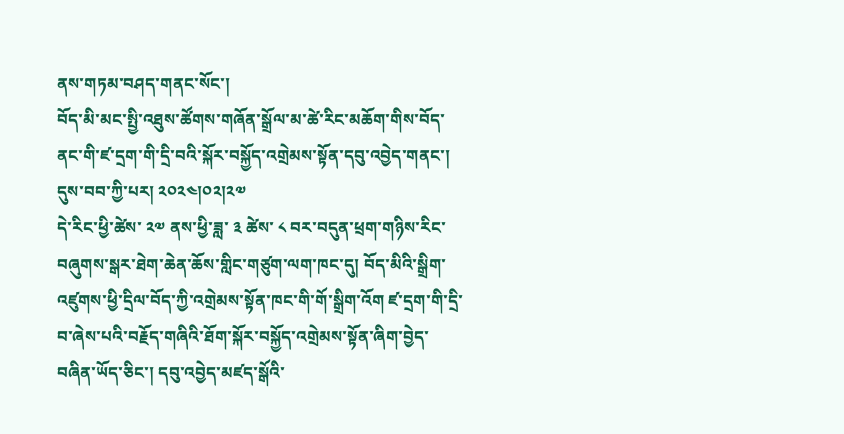ནས་གཏམ་བཤད་གནང་སོང་།
བོད་མི་མང་སྤྱི་འཐུས་ཚོགས་གཞོན་སྒྲོལ་མ་ཚེ་རིང་མཆོག་གིས་བོད་ནང་གི་ཛ་དྲག་གི་དྲི་བའི་སྐོར་བསྐྱོད་འགྲེམས་སྟོན་དབུ་འབྱེད་གནང་། དུས་བབ་ཀྱི་པར། ༢༠༢༤།༠༢།༢༧
དེ་རིང་ཕྱི་ཚེས་ ༢༧ ནས་ཕྱི་ཟླ་ ༣ ཚེས་ ༨ བར་བདུན་ཕྲག་གཉིས་རིང་བཞུགས་སྒར་ཐེག་ཆེན་ཆོས་གླིང་གཙུག་ལག་ཁང་དུ། བོད་མིའི་སྒྲིག་འཛུགས་ཕྱི་དྲིལ་བོད་ཀྱི་འགྲེམས་སྟོན་ཁང་གི་གོ་སྒྲིག་འོག ཛ་དྲག་གི་དྲི་བ་ཞེས་པའི་བརྗོད་གཞིའི་ཐོག་སྐོར་བསྐྱོད་འགྲེམས་སྟོན་ཞིག་བྱེད་བཞིན་ཡོད་ཅིང་། དབུ་འབྱེད་མཛད་སྒོའི་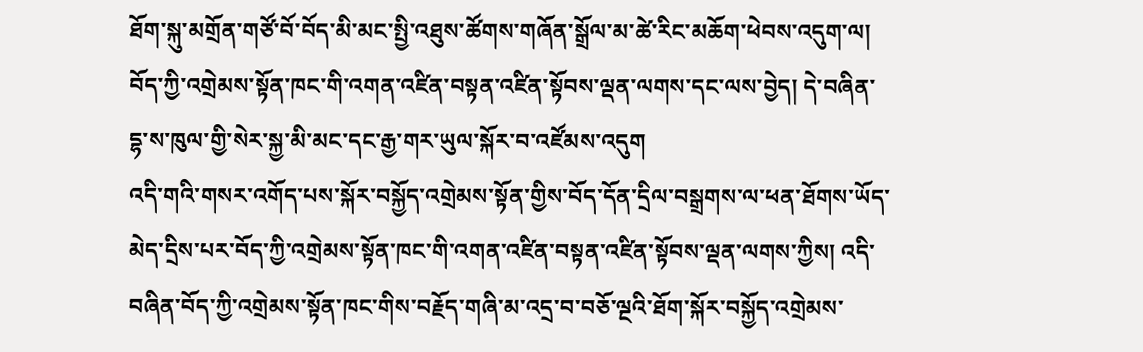ཐོག་སྐུ་མགྲོན་གཙོ་བོ་བོད་མི་མང་སྤྱི་འཐུས་ཚོགས་གཞོན་སྒྲོལ་མ་ཚེ་རིང་མཆོག་ཕེབས་འདུག་ལ། བོད་ཀྱི་འགྲེམས་སྟོན་ཁང་གི་འགན་འཛིན་བསྟན་འཛིན་སྟོབས་ལྡན་ལགས་དང་ལས་བྱེད། དེ་བཞིན་དྷ་ས་ཁུལ་གྱི་སེར་སྐྱ་མི་མང་དང་རྒྱ་གར་ཡུལ་སྐོར་བ་འཛོམས་འདུག
འདི་གའི་གསར་འགོད་པས་སྐོར་བསྐྱོད་འགྲེམས་སྟོན་གྱིས་བོད་དོན་དྲིལ་བསྒྲགས་ལ་ཕན་ཐོགས་ཡོད་མེད་དྲིས་པར་བོད་ཀྱི་འགྲེམས་སྟོན་ཁང་གི་འགན་འཛིན་བསྟན་འཛིན་སྟོབས་ལྡན་ལགས་ཀྱིས། འདི་བཞིན་བོད་ཀྱི་འགྲེམས་སྟོན་ཁང་གིས་བརྗོད་གཞི་མ་འདྲ་བ་བཅོ་ལྔའི་ཐོག་སྐོར་བསྐྱོད་འགྲེམས་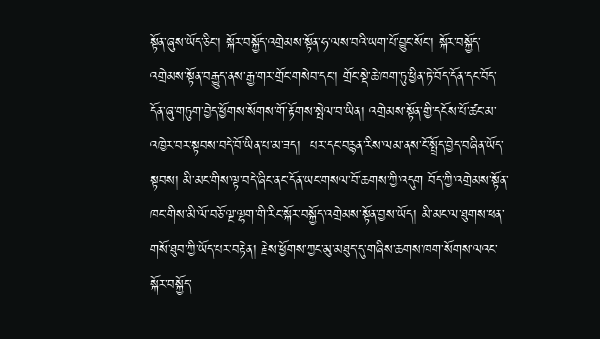སྟོན་ཞུས་ཡོད་ཅིང་། སྐོར་བསྐྱོད་འགྲེམས་སྟོན་ཧ་ལས་བའི་ཡག་པོ་བྱུང་སོང་། སྐོར་བསྐྱོད་འགྲེམས་སྟོན་བརྒྱུད་ནས་རྒྱ་གར་གྲོང་གསེབ་དང་། གྲོང་སྡེ་ཆེ་ཁག་ཏུ་ཕྱིན་ཏེ་བོད་དོན་དང་བོད་དོན་ཞུ་གཏུག་བྱེད་ཕྱོགས་སོགས་གོ་རྟོགས་སྤེལ་བ་ཡིན། འགྲེམས་སྟོན་གྱི་དངོས་པོ་ཚང་མ་འཁྱེར་བར་སྟབས་བདེ་བོ་ཡིན་པ་མ་ཟད།  པར་དང་བརྙན་རིས་ལམ་ནས་ངོ་སྤྲོད་བྱེད་བཞིན་ཡོད་སྟབས། མི་མང་གིས་ལྟ་བདེ་ཞིང་ནང་དོན་ཡང་གསལ་བོ་ཆགས་ཀྱི་འདུག བོད་ཀྱི་འགྲེམས་སྟོན་ཁང་གིས་མི་ལོ་བཅོ་ལྔ་ལྷག་གི་རིང་སྐོར་བསྐྱོད་འགྲེམས་སྟོན་བྱས་ཡོད། མི་མང་ལ་ཐུགས་ཕན་གསོ་ཐུབ་ཀྱི་ཡོད་པར་བརྟེན། རྗེས་ཕྱོགས་ཀྱང་མུ་མཐུད་དུ་གཞིས་ཆགས་ཁག་སོགས་ལའང་སྐོར་བསྐྱོད་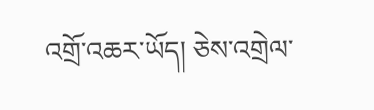འགྲོ་འཆར་ཡོད། ཅེས་འགྲེལ་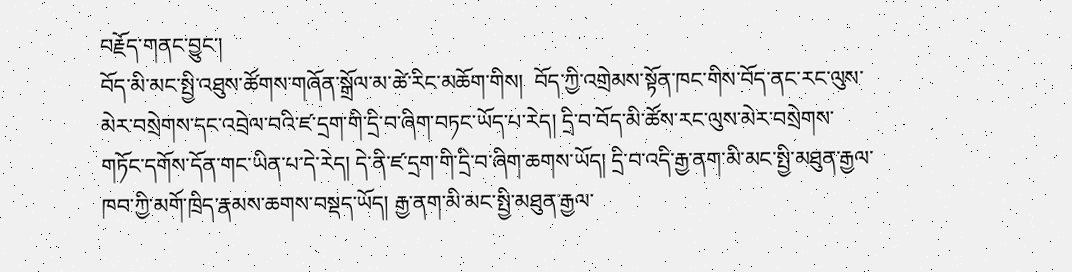བརྗོད་གནང་བྱུང་།
བོད་མི་མང་སྤྱི་འཐུས་ཚོགས་གཞོན་སྒྲོལ་མ་ཚེ་རིང་མཆོག་གིས།  བོད་ཀྱི་འགྲེམས་སྟོན་ཁང་གིས་བོད་ནང་རང་ལུས་མེར་བསྲེགས་དང་འབྲེལ་བའི་ཛ་དྲག་གི་དྲི་བ་ཞིག་བཏང་ཡོད་པ་རེད། དྲི་བ་བོད་མི་ཚོས་རང་ལུས་མེར་བསྲེགས་གཏོང་དགོས་དོན་གང་ཡིན་པ་དེ་རེད། དེ་ནི་ཛ་དྲག་གི་དྲི་བ་ཞིག་ཆགས་ཡོད། དྲི་བ་འདི་རྒྱ་ནག་མི་མང་སྤྱི་མཐུན་རྒྱལ་ཁབ་ཀྱི་མགོ་ཁྲིད་རྣམས་ཆགས་བསྡད་ཡོད། རྒྱ་ནག་མི་མང་སྤྱི་མཐུན་རྒྱལ་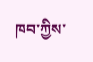ཁབ་ཀྱིས་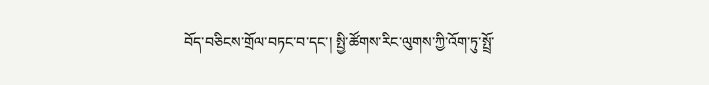བོད་བཅིངས་གྲོལ་བཏང་བ་དང་། སྤྱི་ཚོགས་རིང་ལུགས་ཀྱི་འོག་ཏུ་སྤྲོ་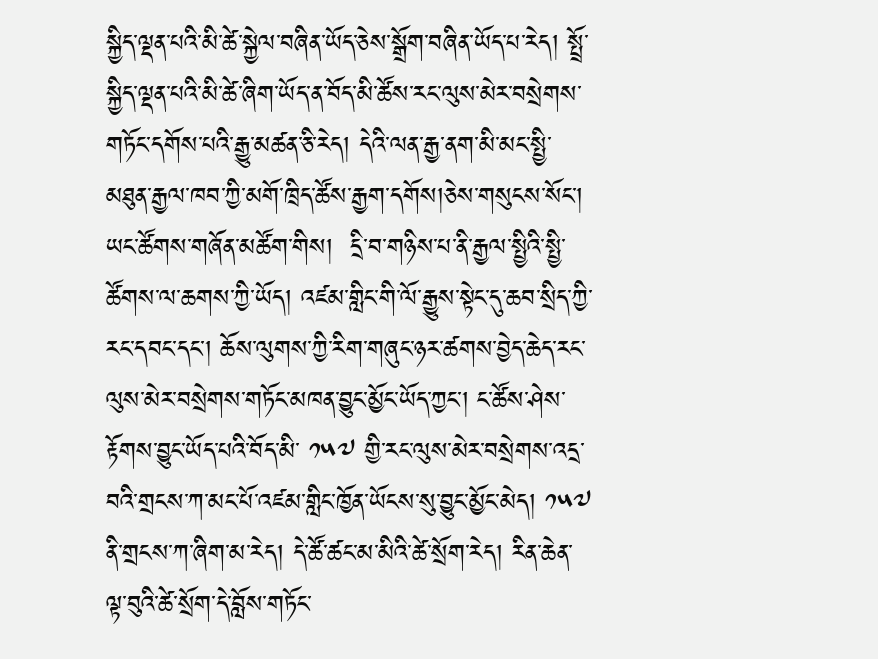སྐྱིད་ལྡན་པའི་མི་ཚེ་སྐྱེལ་བཞིན་ཡོད་ཅེས་སྒྲོག་བཞིན་ཡོད་པ་རེད། སྤྲོ་སྐྱིད་ལྡན་པའི་མི་ཚེ་ཞིག་ཡོད་ན་བོད་མི་ཚོས་རང་ལུས་མེར་བསྲེགས་གཏོང་དགོས་པའི་རྒྱུ་མཚན་ཅི་རེད། དེའི་ལན་རྒྱ་ནག་མི་མང་སྤྱི་མཐུན་རྒྱལ་ཁབ་ཀྱི་མགོ་ཁྲིད་ཚོས་རྒྱག་དགོས།ཅེས་གསུངས་སོང་།
ཡང་ཚོགས་གཞོན་མཚོག་གིས།  དྲི་བ་གཉིས་པ་ནི་རྒྱལ་སྤྱིའི་སྤྱི་ཚོགས་ལ་ཆགས་ཀྱི་ཡོད། འཛམ་གླིང་གི་ལོ་རྒྱུས་སྟེང་དུ་ཆབ་སྲིད་ཀྱི་རང་དབང་དང་། ཆོས་ལུགས་ཀྱི་རིག་གཞུང་ཉར་ཚགས་བྱེད་ཆེད་རང་ལུས་མེར་བསྲེགས་གཏོང་མཁན་བྱུང་མྱོང་ཡོད་ཀྱང་། ང་ཚོས་ཤེས་རྟོགས་བྱུང་ཡོད་པའི་བོད་མི་ ༡༥༧ གྱི་རང་ལུས་མེར་བསྲེགས་འདྲ་བའི་གྲངས་ཀ་མང་པོ་འཛམ་གླིང་ཁྱོན་ཡོངས་སུ་བྱུང་མྱོང་མེད། ༡༥༧ ནི་གྲངས་ཀ་ཞིག་མ་རེད། དེ་ཚོ་ཚང་མ་མིའི་ཚེ་སྲོག་རེད། རིན་ཆེན་ལྟ་བུའི་ཚེ་སྲོག་དེ་བློས་གཏོང་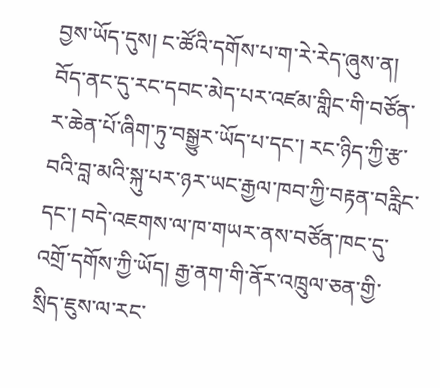བྱས་ཡོད་དུས། ང་ཚོའི་དགོས་པ་ག་རེ་རེད་ཞུས་ན། བོད་ནང་དུ་རང་དབང་མེད་པར་འཛམ་གླིང་གི་བཙོན་ར་ཆེན་པོ་ཞིག་ཏུ་བསྒྱུར་ཡོད་པ་དང་། རང་ཉིད་ཀྱི་རྩ་བའི་བླ་མའི་སྐུ་པར་ཉར་ཡང་རྒྱལ་ཁབ་ཀྱི་བརྟན་བརླིང་དང་། བདེ་འཇགས་ལ་ཁ་གཡར་ནས་བཙོན་ཁང་དུ་འགྲོ་དགོས་ཀྱི་ཡོད། རྒྱ་ནག་གི་ནོར་འཁྲུལ་ཅན་གྱི་སྲིད་ཇུས་ལ་རང་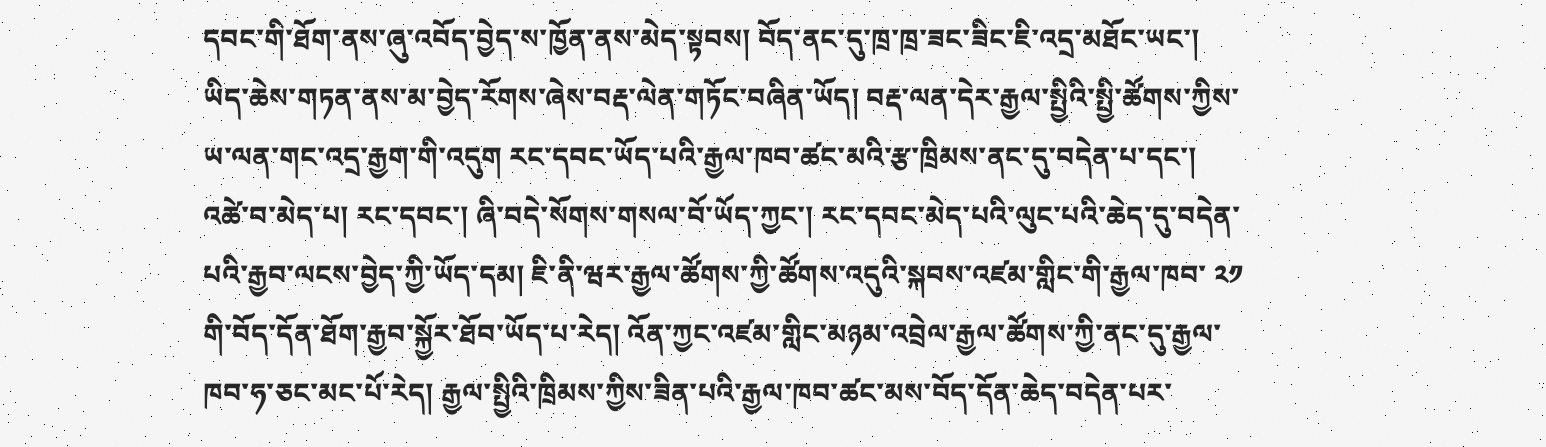དབང་གི་ཐོག་ནས་ཞུ་འབོད་བྱེད་ས་ཁྱོན་ནས་མེད་སྟབས། བོད་ནང་དུ་ཁྲ་ཁྲ་ཟང་ཟིང་ཇི་འདྲ་མཐོང་ཡང་། ཡིད་ཆེས་གཏན་ནས་མ་བྱེད་རོགས་ཞེས་བརྡ་ལེན་གཏོང་བཞིན་ཡོད། བརྡ་ལན་དེར་རྒྱལ་སྤྱིའི་སྤྱི་ཚོགས་ཀྱིས་ཡ་ལན་གང་འདྲ་རྒྱག་གི་འདུག རང་དབང་ཡོད་པའི་རྒྱལ་ཁབ་ཚང་མའི་རྩ་ཁྲིམས་ནང་དུ་བདེན་པ་དང་། འཚེ་བ་མེད་པ། རང་དབང་། ཞི་བདེ་སོགས་གསལ་བོ་ཡོད་ཀྱང་། རང་དབང་མེད་པའི་ལུང་པའི་ཆེད་དུ་བདེན་པའི་རྒྱབ་ལངས་བྱེད་ཀྱི་ཡོད་དམ། ཇི་ནི་ཝར་རྒྱལ་ཚོགས་ཀྱི་ཚོགས་འདུའི་སྐབས་འཛམ་གླིང་གི་རྒྱལ་ཁབ་ ༢༡ གི་བོད་དོན་ཐོག་རྒྱབ་སྐྱོར་ཐོབ་ཡོད་པ་རེད། འོན་ཀྱང་འཛམ་གླིང་མཉམ་འབྲེལ་རྒྱལ་ཚོགས་ཀྱི་ནང་དུ་རྒྱལ་ཁབ་ཧ་ཅང་མང་པོ་རེད། རྒྱལ་སྤྱིའི་ཁྲིམས་ཀྱིས་ཟིན་པའི་རྒྱལ་ཁབ་ཚང་མས་བོད་དོན་ཆེད་བདེན་པར་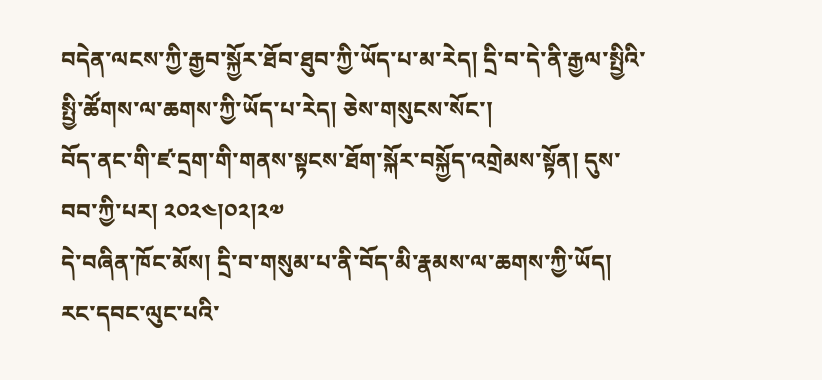བདེན་ལངས་ཀྱི་རྒྱབ་སྐྱོར་ཐོབ་ཐུབ་ཀྱི་ཡོད་པ་མ་རེད། དྲི་བ་དེ་ནི་རྒྱལ་སྤྱིའི་སྤྱི་ཚོགས་ལ་ཆགས་ཀྱི་ཡོད་པ་རེད། ཅེས་གསུངས་སོང་།
བོད་ནང་གི་ཛ་དྲག་གི་གནས་སྟངས་ཐོག་སྐོར་བསྐྱོད་འགྲེམས་སྟོན། དུས་བབ་ཀྱི་པར། ༢༠༢༤།༠༢།༢༧
དེ་བཞིན་ཁོང་མོས། དྲི་བ་གསུམ་པ་ནི་བོད་མི་རྣམས་ལ་ཆགས་ཀྱི་ཡོད། རང་དབང་ལུང་པའི་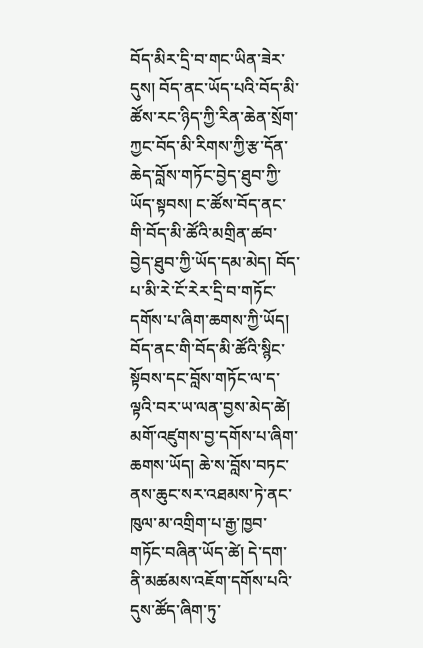བོད་མིར་དྲི་བ་གང་ཡིན་ཟེར་དུས། བོད་ནང་ཡོད་པའི་བོད་མི་ཚོས་རང་ཉིད་ཀྱི་རིན་ཆེན་སྲོག་ཀྱང་བོད་མི་རིགས་ཀྱི་རྩ་དོན་ཆེད་བློས་གཏོང་བྱེད་ཐུབ་ཀྱི་ཡོད་སྟབས། ང་ཚོས་བོད་ནང་གི་བོད་མི་ཚོའི་མགྲིན་ཚབ་བྱེད་ཐུབ་ཀྱི་ཡོད་དམ་མེད། བོད་པ་མི་རེ་ངོ་རེར་དྲི་བ་གཏོང་དགོས་པ་ཞིག་ཆགས་ཀྱི་ཡོད། བོད་ནང་གི་བོད་མི་ཚོའི་སྙིང་སྟོབས་དང་བློས་གཏོང་ལ་ད་ལྟའི་བར་ཡ་ལན་བྱས་མེད་ཚེ། མགོ་འཛུགས་བྱ་དགོས་པ་ཞིག་ཆགས་ཡོད། ཆེ་ས་བློས་བཏང་ནས་ཆུང་སར་འཐམས་ཏེ་ནང་ཁུལ་མ་འགྲིག་པ་རྒྱ་ཁྱབ་གཏོང་བཞིན་ཡོད་ཚེ། དེ་དག་ནི་མཚམས་འཇོག་དགོས་པའི་དུས་ཚོད་ཞིག་ཏུ་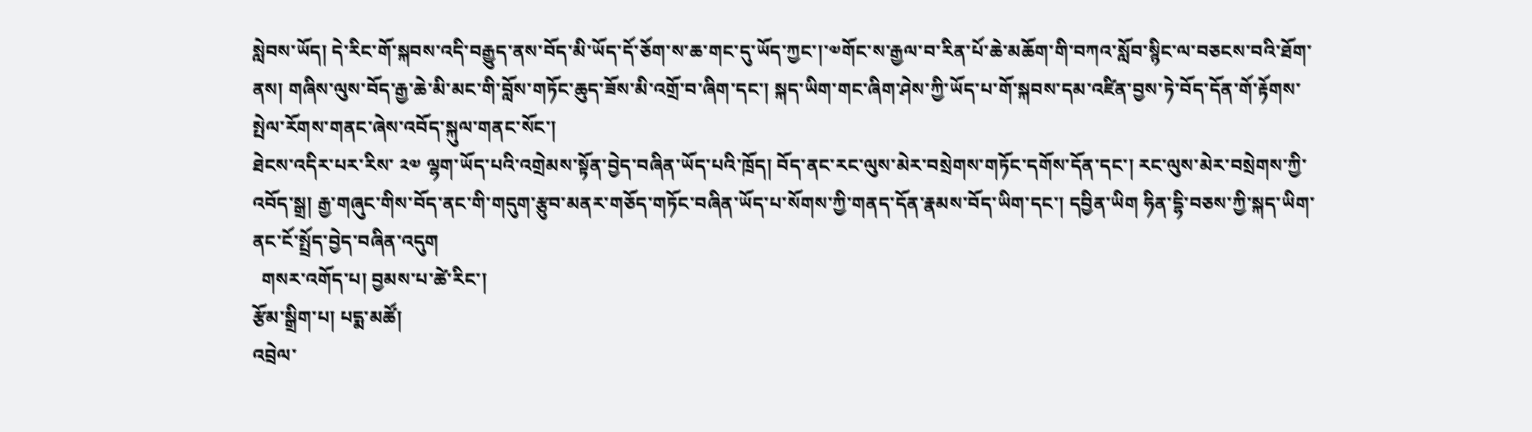སླེབས་ཡོད། དེ་རིང་གོ་སྐབས་འདི་བརྒྱུད་ནས་བོད་མི་ཡོད་དོ་ཅོག་ས་ཆ་གང་དུ་ཡོད་ཀྱང་།་༧གོང་ས་རྒྱལ་བ་རིན་པོ་ཆེ་མཆོག་གི་བཀའ་སློབ་སྙིང་ལ་བཅངས་བའི་ཐོག་ནས། གཞིས་ལུས་བོད་རྒྱ་ཆེ་མི་མང་གི་བློས་གཏོང་ཆུད་ཟོས་མི་འགྲོ་བ་ཞིག་དང་། སྐད་ཡིག་གང་ཞིག་ཤེས་ཀྱི་ཡོད་པ་གོ་སྐབས་དམ་འཛིན་བྱས་ཏེ་བོད་དོན་གོ་རྟོགས་སྤེལ་རོགས་གནང་ཞེས་འབོད་སྐུལ་གནང་སོང་།
ཐེངས་འདིར་པར་རིས་ ༢༧ ལྷག་ཡོད་པའི་འགྲེམས་སྟོན་བྱེད་བཞིན་ཡོད་པའི་ཁྲོད། བོད་ནང་རང་ལུས་མེར་བསྲེགས་གཏོང་དགོས་དོན་དང་། རང་ལུས་མེར་བསྲེགས་ཀྱི་འབོད་སྒྲ། རྒྱ་གཞུང་གིས་བོད་ནང་གི་གདུག་རྩུབ་མནར་གཅོད་གཏོང་བཞིན་ཡོད་པ་སོགས་ཀྱི་གནད་དོན་རྣམས་བོད་ཡིག་དང་། དབྱིན་ཡིག ཧིན་དྷི་བཅས་ཀྱི་སྐད་ཡིག་ནང་ངོ་སྤྲོད་བྱེད་བཞིན་འདུག
  གསར་འགོད་པ། བྱམས་པ་ཚེ་རིང་།
རྩོམ་སྒྲིག་པ། པདྨ་མཚོ།
འབྲེལ་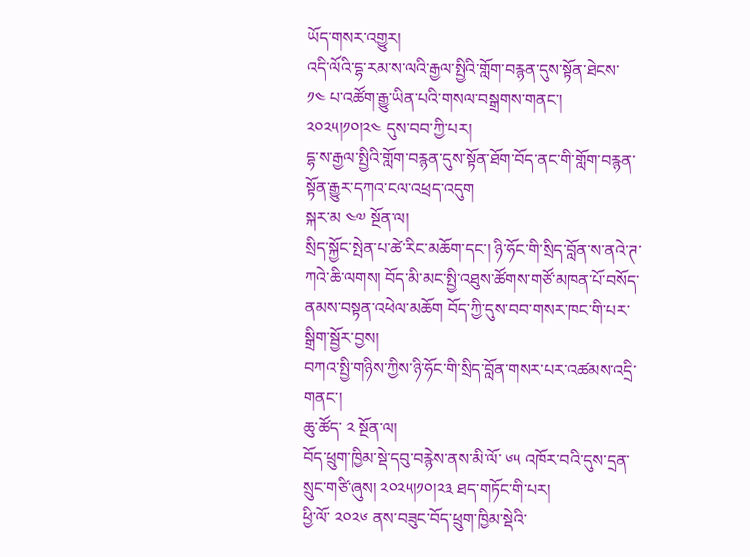ཡོད་གསར་འགྱུར།
འདི་ལོའི་དྷ་རམ་ས་ལའི་རྒྱལ་སྤྱིའི་གློག་བརྙན་དུས་སྟོན་ཐེངས་ ༡༤ པ་འཚོག་རྒྱུ་ཡིན་པའི་གསལ་བསྒྲགས་གནང་། ༢༠༢༥།༡༠།༢༤ དུས་བབ་ཀྱི་པར།
དྷ་ས་རྒྱལ་སྤྱིའི་གློག་བརྙན་དུས་སྟོན་ཐོག་བོད་ནང་གི་གློག་བརྙན་སྟོན་རྒྱུར་དཀའ་ངལ་འཕྲད་འདུག
སྐར་མ ༤༧ སྔོན་ལ།
སྲིད་སྐྱོང་སྤེན་པ་ཚེ་རིང་མཆོག་དང་། ཉི་ཧོང་གི་སྲིད་བློན་ས་ནའེ་ཊ་ཀའེ་ཆི་ལགས། བོད་མི་མང་སྤྱི་འཐུས་ཚོགས་གཙོ་མཁན་པོ་བསོད་ནམས་བསྟན་འཕེལ་མཆོག བོད་ཀྱི་དུས་བབ་གསར་ཁང་གི་པར་སྒྲིག་སྦྱོར་བྱས།
བཀའ་སྤྱི་གཉིས་ཀྱིས་ཉི་ཧོང་གི་སྲིད་བློན་གསར་པར་འཚམས་འདྲི་གནང་།
ཆུ་ཚོད་ ༢ སྔོན་ལ།
བོད་ཕྲུག་ཁྱིམ་སྡེ་དབུ་བརྙེས་ནས་མི་ལོ་ ༦༥ འཁོར་བའི་དུས་དྲན་སྲུང་གཙི་ཞུས། ༢༠༢༥།༡༠།༢༣ ཐད་གཏོང་གི་པར།
ཕྱི་ལོ་ ༢༠༢༦ ནས་བཟུང་བོད་ཕྲུག་ཁྱིམ་སྡེའི་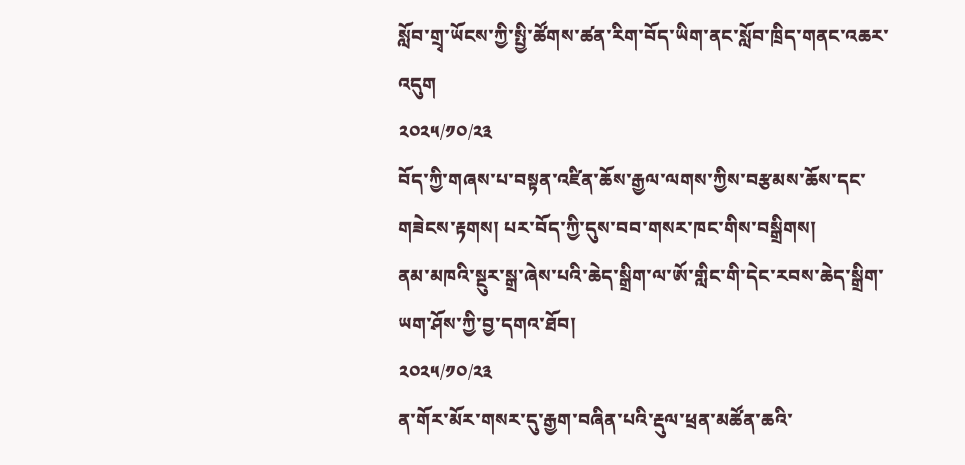སློབ་གྲྭ་ཡོངས་ཀྱི་སྤྱི་ཚོགས་ཚན་རིག་བོད་ཡིག་ནང་སློབ་ཁྲིད་གནང་འཆར་འདུག
༢༠༢༥/༡༠/༢༣
བོད་ཀྱི་གཞས་པ་བསྟན་འཛིན་ཆོས་རྒྱལ་ལགས་ཀྱིས་བརྩམས་ཆོས་དང་གཟེངས་རྟགས། པར་བོད་ཀྱི་དུས་བབ་གསར་ཁང་གིས་བསྒྲིགས།
ནམ་མཁའི་སྔུར་སྒྲ་ཞེས་པའི་ཆེད་སྒྲིག་ལ་ཨོ་གླིང་གི་དེང་རབས་ཆེད་སྒྲིག་ཡག་ཤོས་ཀྱི་བྱ་དགའ་ཐོབ།
༢༠༢༥/༡༠/༢༣
ན་གོར་མོར་གསར་དུ་རྒྱག་བཞིན་པའི་རྡུལ་ཕྲན་མཚོན་ཆའི་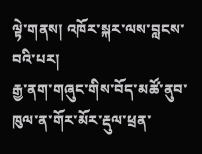ལྟེ་གནས། འཁོར་སྐར་ལས་བླངས་བའི་པར།
རྒྱ་ནག་གཞུང་གིས་བོད་མཚོ་ནུབ་ཁུལ་ན་གོར་མོར་རྡུལ་ཕྲན་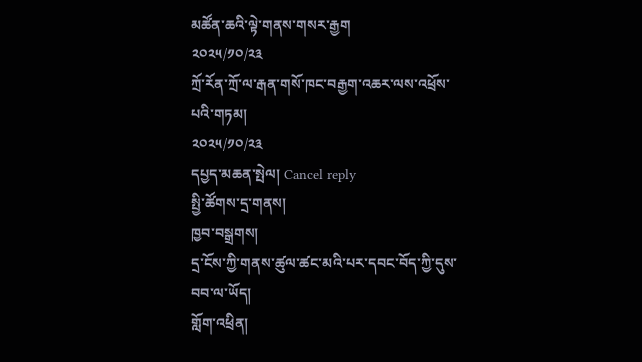མཚོན་ཆའི་ལྟེ་གནས་གསར་རྒྱག
༢༠༢༥/༡༠/༢༣
ཀྲོ་རོན་ཀྲོ་ལ་རྒན་གསོ་ཁང་བརྒྱག་འཆར་ལས་འཕྲོས་པའི་གཏམ།
༢༠༢༥/༡༠/༢༣
དཔྱད་མཆན་སྤེལ། Cancel reply
སྤྱི་ཚོགས་དྲ་གནས།
ཁྱབ་བསྒྲགས།
དྲ་ངོས་ཀྱི་གནས་ཚུལ་ཚང་མའི་པར་དབང་བོད་ཀྱི་དུས་བབ་ལ་ཡོད།
གློག་འཕྲིན།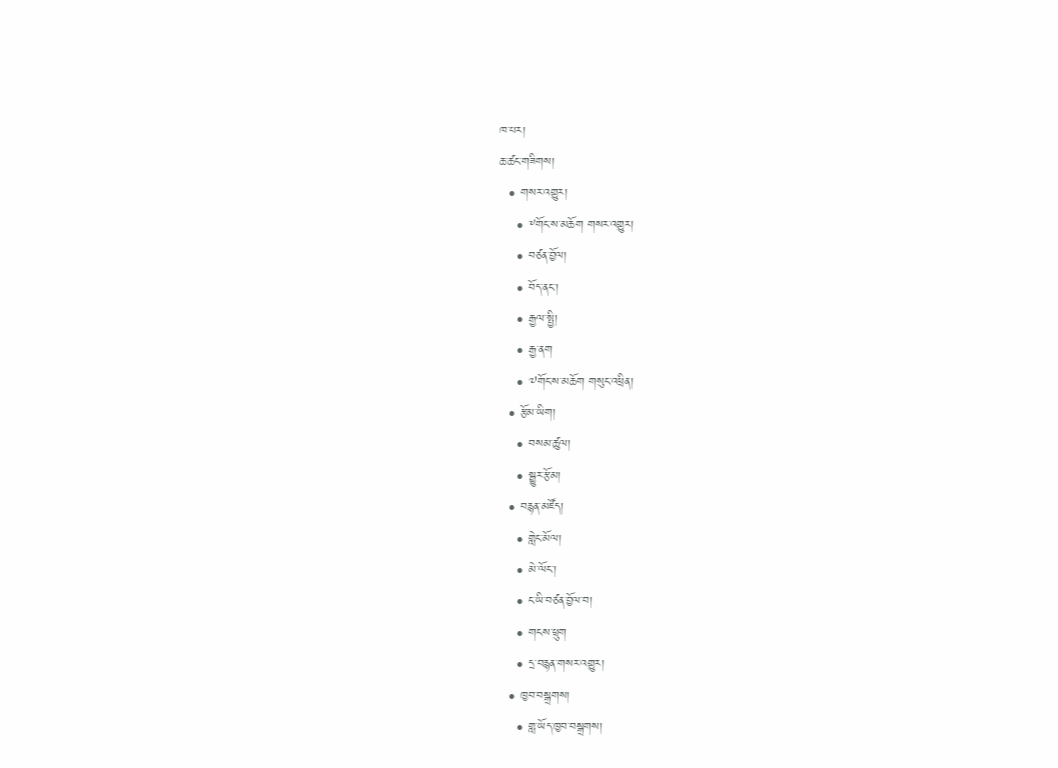ཁ་པར།
ཆ་ཚང་གཟིགས།
  • གསར་འགྱུར།
    • ༸གོང་ས་མཆོག གསར་འགྱུར།
    • བཙན་བྱོལ།
    • བོད་ནང་།
    • རྒྱལ་སྤྱི།
    • རྒྱ་ནག
    • ༧གོང་ས་མཆོག གསུང་འཕྲིན།
  • རྩོམ་ཡིག།
    • བསམ་ཚུལ།
    • སྒྱུར་རྩོམ།
  • བརྙན་མཛོད།
    • གླེང་མོལ།
    • མེ་ལོང་།
    • ང་ཡི་བཙན་བྱོལ་བ།
    • གངས་ཕྲུག
    • དྲ་བརྙན་གསར་འགྱུར།
  • ཁྱབ་བསྒྲགས།
    • གླ་ཡོད་ཁྱབ་བསྒྲགས།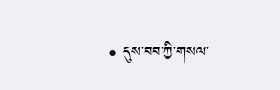• དུས་བབ་ཀྱི་གསལ་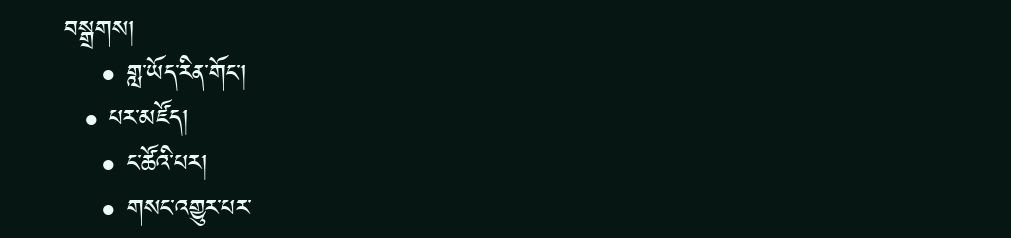བསྒྲགས།
    • གླ་ཡོད་རིན་གོང་།
  • པར་མཛོད།
    • ང་ཚོའི་པར།
    • གསང་འགྱུར་པར་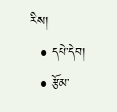རིས།
  • དཔེ་དེབ།
  • རྩོམ་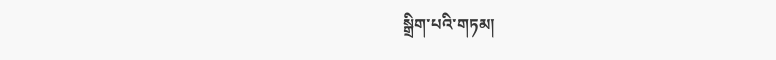སྒྲིག་པའི་གཏམ།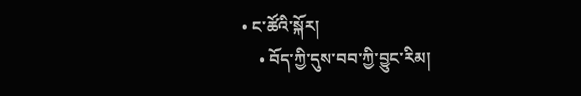• ང་ཚོའི་སྐོར།
    • བོད་ཀྱི་དུས་བབ་ཀྱི་བྱུང་རིམ།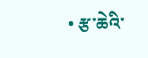• རྩ་ཆེའི་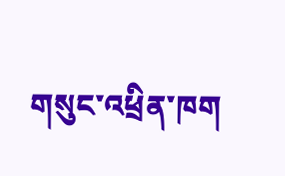གསུང་འཕྲིན་ཁག